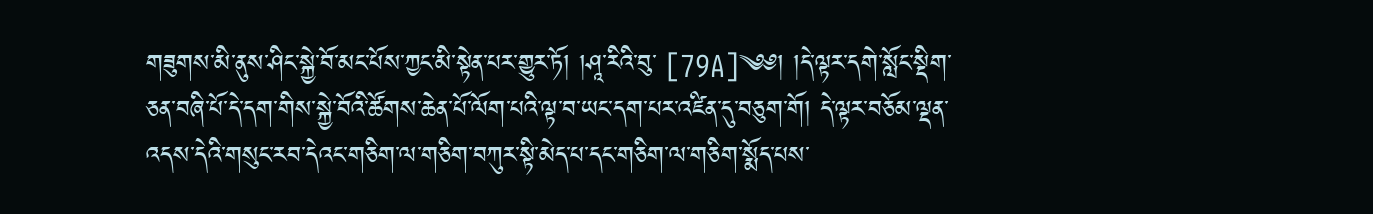གཟུགས་མི་ནུས་ཤིང་སྐྱེ་བོ་མང་པོས་ཀྱང་མི་སྟེན་པར་གྱུར་ཏོ། །ཤཱ་རིའི་བུ་ [79A]༄༅། །དེ་ལྟར་དགེ་སློང་སྡིག་ཅན་བཞི་པོ་དེ་དག་གིས་སྐྱེ་བོའི་ཚོགས་ཆེན་པོ་ལོག་པའི་ལྟ་བ་ཡང་དག་པར་འཛིན་དུ་བཅུག་གོ། དེ་ལྟར་བཅོམ་ལྡན་ འདས་དེའི་གསུང་རབ་དེའང་གཅིག་ལ་གཅིག་བཀུར་སྟི་མེད་པ་དང་གཅིག་ལ་གཅིག་སྨོད་པས་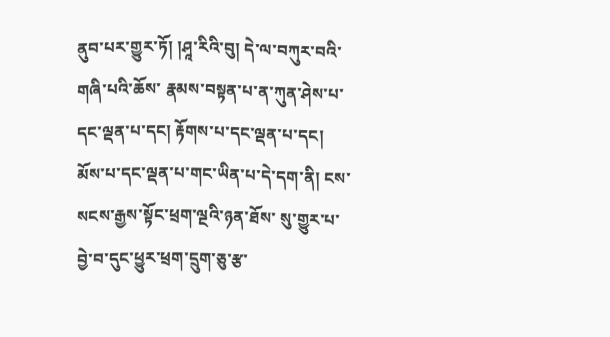ནུབ་པར་གྱུར་ཏོ། །ཤཱ་རིའི་བུ། དེ་ལ་བཀུར་བའི་གཞི་པའི་ཆོས་ རྣམས་བསྟན་པ་ན་ཀུན་ཤེས་པ་དང་ལྡན་པ་དང། རྟོགས་པ་དང་ལྡན་པ་དང། མོས་པ་དང་ལྡན་པ་གང་ཡིན་པ་དེ་དག་ནི། ངས་སངས་རྒྱས་སྟོང་ཕྲག་ལྔའི་ཉན་ཐོས་ སུ་གྱུར་པ་བྱེ་བ་དུང་ཕྱུར་ཕྲག་དྲུག་ཅུ་རྩ་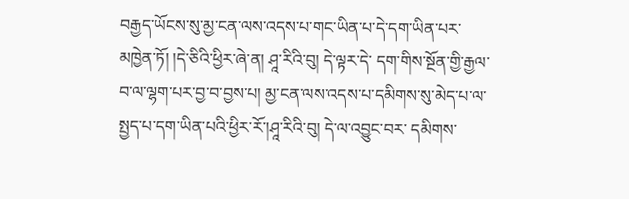བརྒྱད་ཡོངས་སུ་མྱ་ངན་ལས་འདས་པ་གང་ཡིན་པ་དེ་དག་ཡིན་པར་མཁྱེན་ཏོ། །དེ་ཅིའི་ཕྱིར་ཞེ་ན། ཤཱ་རིའི་བུ། དེ་ལྟར་དེ་ དག་གིས་སྔོན་གྱི་རྒྱལ་བ་ལ་ལྷག་པར་བྱ་བ་བྱས་པ། མྱ་ངན་ལས་འདས་པ་དམིགས་སུ་མེད་པ་ལ་སྤྱད་པ་དག་ཡིན་པའི་ཕྱིར་རོ་།ཤཱ་རིའི་བུ། དེ་ལ་འབྱུང་བར་ དམིགས་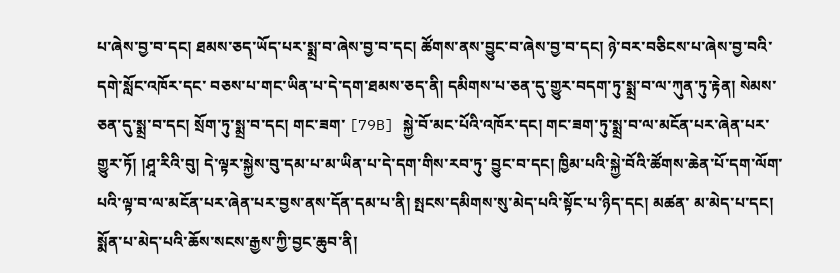པ་ཞེས་བྱ་བ་དང། ཐམས་ཅད་ཡོད་པར་སྨྲ་བ་ཞེས་བྱ་བ་དང། ཚོགས་ནས་བྱུང་བ་ཞེས་བྱ་བ་དང། ཉེ་བར་བཅིངས་པ་ཞེས་བྱ་བའི་དགེ་སློང་འཁོར་དང་ བཅས་པ་གང་ཡིན་པ་དེ་དག་ཐམས་ཅད་ནི། དམིགས་པ་ཅན་དུ་གྱུར་བདག་ཏུ་སྨྲ་བ་ལ་ཀུན་ཏུ་རྟེན། སེམས་ཅན་དུ་སྨྲ་བ་དང། སྲོག་ཏུ་སྨྲ་བ་དང། གང་ཟག་ [79B] སྐྱེ་བོ་མང་པོའི་འཁོར་དང། གང་ཟག་ཏུ་སྨྲ་བ་ལ་མངོན་པར་ཞེན་པར་གྱུར་ཏོ། །ཤཱ་རིའི་བུ། དེ་ལྟར་སྐྱེས་བུ་དམ་པ་མ་ཡིན་པ་དེ་དག་གིས་རབ་ཏུ་ བྱུང་བ་དང། ཁྱིམ་པའི་སྐྱེ་བོའི་ཚོགས་ཆེན་པོ་དག་ལོག་པའི་ལྟ་བ་ལ་མངོན་པར་ཞེན་པར་བྱས་ནས་དོན་དམ་པ་ནི། སྤངས་དམིགས་སུ་མེད་པའི་སྟོང་པ་ཉིད་དང། མཚན་ མ་མེད་པ་དང། སྨོན་པ་མེད་པའི་ཆོས་སངས་རྒྱས་ཀྱི་བྱང་ཆུབ་ནི།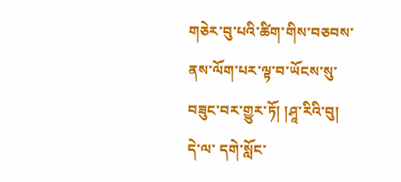གཅེར་བུ་པའི་ཚིག་གིས་བཅབས་ནས་ལོག་པར་ལྟ་བ་ཡོངས་སུ་བཟུང་བར་གྱུར་ཏོ། །ཤཱ་རིའི་བུ། དེ་ལ་ དགེ་སློང་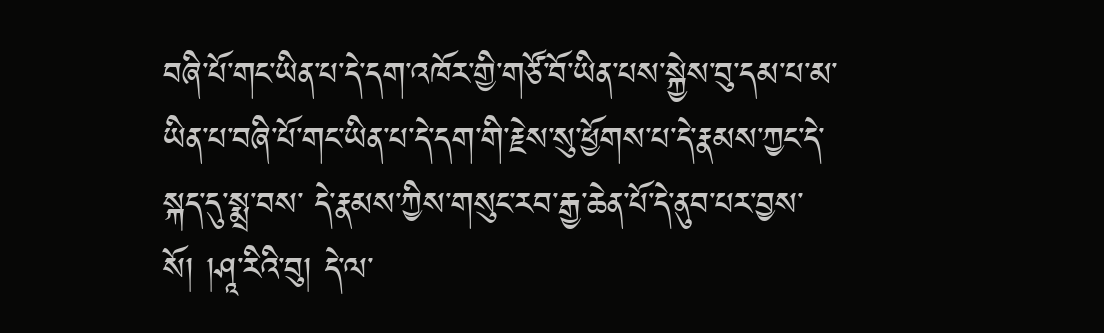བཞི་པོ་གང་ཡིན་པ་དེ་དག་འཁོར་གྱི་གཙོ་བོ་ཡིན་པས་སྐྱེས་བུ་དམ་པ་མ་ཡིན་པ་བཞི་པོ་གང་ཡིན་པ་དེ་དག་གི་རྗེས་སུ་ཕྱོགས་པ་དེ་རྣམས་ཀྱང་དེ་སྐད་དུ་སྨྲ་བས་ དེ་རྣམས་ཀྱིས་གསུང་རབ་རྒྱ་ཆེན་པོ་དེ་ནུབ་པར་བྱས་སོ། །ཤཱ་རིའི་བུ། དེ་ལ་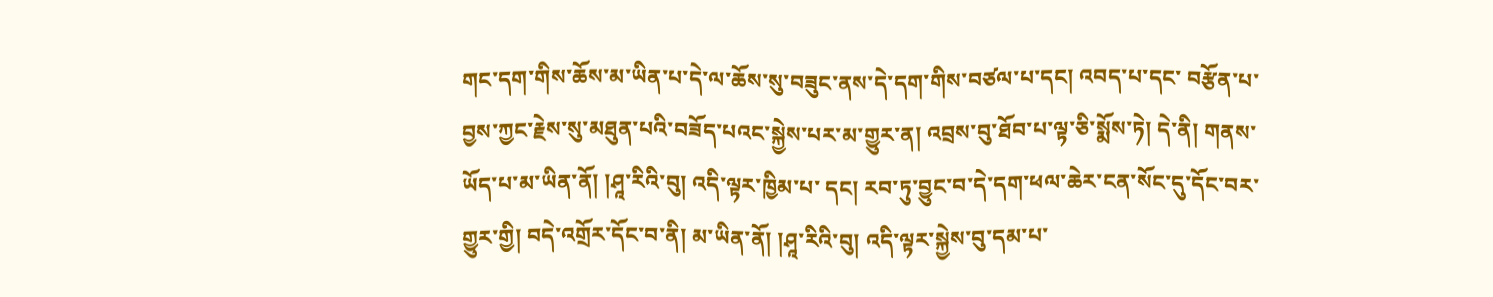གང་དག་གིས་ཆོས་མ་ཡིན་པ་དེ་ལ་ཆོས་སུ་བཟུང་ནས་དེ་དག་གིས་བཙལ་པ་དང། འབད་པ་དང་ བརྩོན་པ་བྱས་ཀྱང་རྗེས་སུ་མཐུན་པའི་བཟོད་པའང་སྐྱེས་པར་མ་གྱུར་ན། འབྲས་བུ་ཐོབ་པ་ལྟ་ཅི་སྨོས་ཏེ། དེ་ནི། གནས་ཡོད་པ་མ་ཡིན་ནོ། །ཤཱ་རིའི་བུ། འདི་ལྟར་ཁྱིམ་པ་ དང། རབ་ཏུ་བྱུང་བ་དེ་དག་ཕལ་ཆེར་ངན་སོང་དུ་དོང་བར་གྱུར་གྱི། བདེ་འགྲོར་དོང་བ་ནི། མ་ཡིན་ནོ། །ཤཱ་རིའི་བུ། འདི་ལྟར་སྐྱེས་བུ་དམ་པ་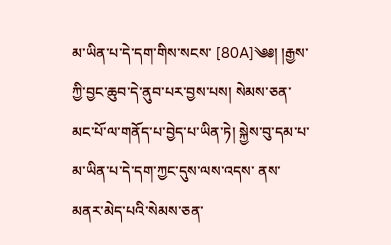མ་ཡིན་པ་དེ་དག་གིས་སངས་ [80A]༄༅། །རྒྱས་ཀྱི་བྱང་ཆུབ་དེ་ནུབ་པར་བྱས་པས། སེམས་ཅན་མང་པོ་ལ་གནོད་པ་བྱེད་པ་ཡིན་ཏེ། སྐྱེས་བུ་དམ་པ་མ་ཡིན་པ་དེ་དག་ཀྱང་དུས་ལས་འདས་ ནས་མནར་མེད་པའི་སེམས་ཅན་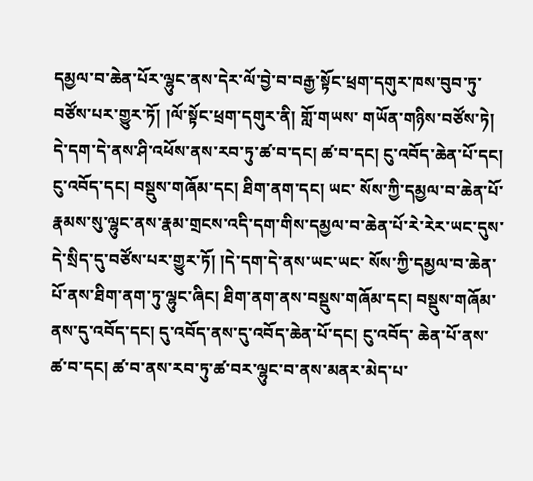དམྱལ་བ་ཆེན་པོར་ལྷུང་ནས་དེར་ལོ་བྱེ་བ་བརྒྱ་སྟོང་ཕྲག་དགུར་ཁས་བུབ་ཏུ་བཙོས་པར་གྱུར་ཏོ། །ལོ་སྟོང་ཕྲག་དགུར་ནི། གློ་གཡས་ གཡོན་གཉིས་བཙོས་ཏེ། དེ་དག་དེ་ནས་ཤི་འཕོས་ནས་རབ་ཏུ་ཚ་བ་དང། ཚ་བ་དང། ངུ་འབོད་ཆེན་པོ་དང། ངུ་འབོད་དང། བསྡུས་གཞོམ་དང། ཐིག་ནག་དང། ཡང་ སོས་ཀྱི་དམྱལ་བ་ཆེན་པོ་རྣམས་སུ་ལྷུང་ནས་རྣམ་གྲངས་འདི་དག་གིས་དམྱལ་བ་ཆེན་པོ་རེ་རེར་ཡང་དུས་དེ་སྲིད་དུ་བཙོས་པར་གྱུར་ཏོ། །དེ་དག་དེ་ནས་ཡང་ཡང་ སོས་ཀྱི་དམྱལ་བ་ཆེན་པོ་ནས་ཐིག་ནག་ཏུ་ལྷུང་ཞིང། ཐིག་ནག་ནས་བསྡུས་གཞོམ་དང། བསྡུས་གཞོམ་ནས་དུ་འབོད་དང། དུ་འབོད་ནས་དུ་འབོད་ཆེན་པོ་དང། ངུ་འབོད་ ཆེན་པོ་ནས་ཚ་བ་དང། ཚ་བ་ནས་རབ་ཏུ་ཚ་བར་ལྷུང་བ་ནས་མནར་མེད་པ་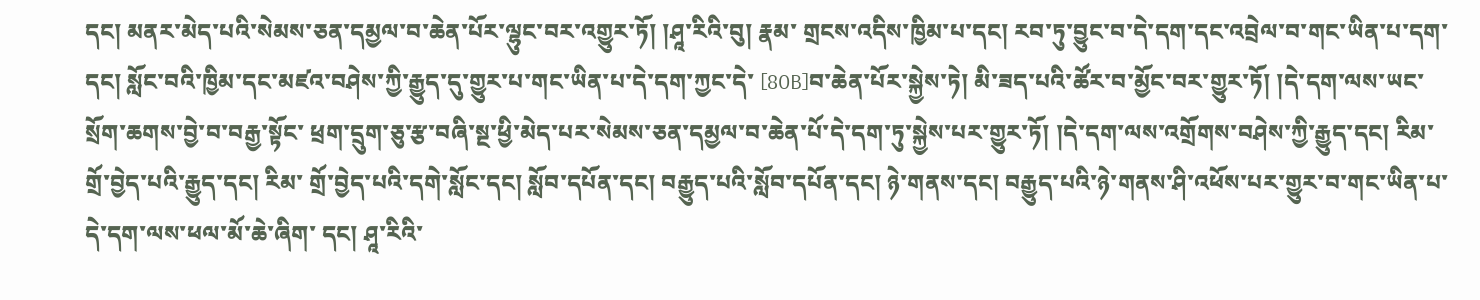དང། མནར་མེད་པའི་སེམས་ཅན་དམྱལ་བ་ཆེན་པོར་ལྷུང་བར་འགྱུར་ཏོ། །ཤཱ་རིའི་བུ། རྣམ་ གྲངས་འདིས་ཁྱིམ་པ་དང། རབ་ཏུ་བྱུང་བ་དེ་དག་དང་འབྲེལ་བ་གང་ཡིན་པ་དག་དང། སློང་བའི་ཁྱིམ་དང་མཛའ་བཤེས་ཀྱི་རྒྱུད་དུ་གྱུར་པ་གང་ཡིན་པ་དེ་དག་ཀྱང་དེ་ [80B]བ་ཆེན་པོར་སྐྱེས་ཏེ། མི་ཟད་པའི་ཚོར་བ་མྱོང་བར་གྱུར་ཏོ། །དེ་དག་ལས་ཡང་སྲོག་ཆགས་བྱེ་བ་བརྒྱ་སྟོང་ ཕྲག་དྲུག་ཅུ་རྩ་བཞི་སྔ་ཕྱི་མེད་པར་སེམས་ཅན་དམྱལ་བ་ཆེན་པོ་དེ་དག་ཏུ་སྐྱེས་པར་གྱུར་ཏོ། །དེ་དག་ལས་འགྲོགས་བཤེས་ཀྱི་རྒྱུད་དང། རིམ་གྲོ་བྱེད་པའི་རྒྱུད་དང། རིམ་ གྲོ་བྱེད་པའི་དགེ་སློང་དང། སློབ་དཔོན་དང། བརྒྱུད་པའི་སློབ་དཔོན་དང། ཉེ་གནས་དང། བརྒྱུད་པའི་ཉེ་གནས་ཤི་འཕོས་པར་གྱུར་བ་གང་ཡིན་པ་དེ་དག་ལས་ཕལ་མོ་ཆེ་ཞིག་ དང། ཤཱ་རིའི་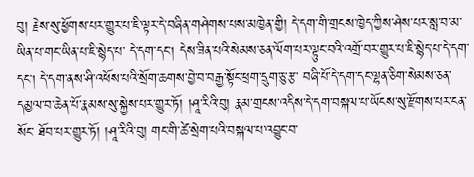བུ། རྗེས་སུ་ཕྱོགས་པར་གྱུར་པ་ཇི་ལྟར་དེ་བཞིན་གཤེགས་པས་མཁྱེན་གྱི། དེ་དག་གི་གྲངས་ཁྱེད་ཀྱིས་ཤེས་པར་སླ་བ་མ་ཡིན་པ་གང་ཡིན་པ་ཇི་སྙེད་པ་ དེ་དག་དང། དེས་ཟིན་པའི་སེམས་ཅན་ལོག་པར་ལྟུང་བའི་འགྲོ་བར་གྱུར་པ་ཇི་སྙེད་པ་དེ་དག་དང། དེ་དག་ནས་ཤི་འཕོས་པའི་སྲོག་ཆགས་བྱེ་བ་བརྒྱ་སྟོང་ཕྲག་དྲུག་ཅུ་རྩ་ བཞི་པོ་དེ་དག་དང་ལྷན་ཅིག་སེམས་ཅན་དམྱལ་བ་ཆེན་པོ་རྣམས་སུ་སྐྱེས་པར་གྱུར་ཏོ། །ཤཱ་རིའི་བུ། རྣམ་གྲངས་འདིས་དེ་དག་བསྐལ་པ་ཡོངས་སུ་རྫོགས་པར་ངན་སོང་ ཐོབ་པར་གྱུར་ཏོ། །ཤཱ་རིའི་བུ། གང་གི་ཚེ་སྲེག་པའི་བསྐལ་པ་འབྱུང་བ་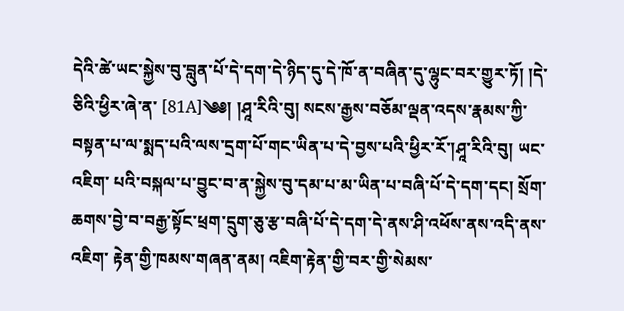དེའི་ཚེ་ཡང་སྐྱེས་བུ་བླུན་པོ་དེ་དག་དེ་ཉིད་དུ་དེ་ཁོ་ན་བཞིན་དུ་ལྷུང་བར་གྱུར་ཏོ། །དེ་ཅིའི་ཕྱིར་ཞེ་ན་ [81A]༄༅། །ཤཱ་རིའི་བུ། སངས་རྒྱས་བཅོམ་ལྡན་འདས་རྣམས་ཀྱི་བསྟན་པ་ལ་སྨད་པའི་ལས་དྲག་པོ་གང་ཡིན་པ་དེ་བྱས་པའི་ཕྱིར་རོ་།ཤཱ་རིའི་བུ། ཡང་འཇིག་ པའི་བསྐལ་པ་བྱུང་བ་ན་སྐྱེས་བུ་དམ་པ་མ་ཡིན་པ་བཞི་པོ་དེ་དག་དང། སྲོག་ཆགས་བྱེ་བ་བརྒྱ་སྟོང་ཕྲག་དྲུག་ཅུ་རྩ་བཞི་པོ་དེ་དག་དེ་ནས་ཤི་འཕོས་ནས་འདི་ནས་འཇིག་ རྟེན་གྱི་ཁམས་གཞན་ནམ། འཇིག་རྟེན་གྱི་བར་གྱི་སེམས་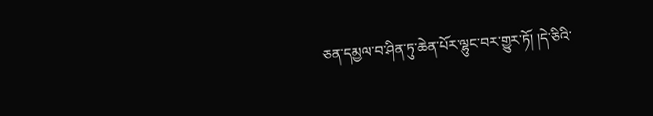ཅན་དམྱལ་བ་ཤིན་ཏུ་ཆེན་པོར་ལྷུང་བར་གྱུར་ཏོ། །དེ་ཅིའི་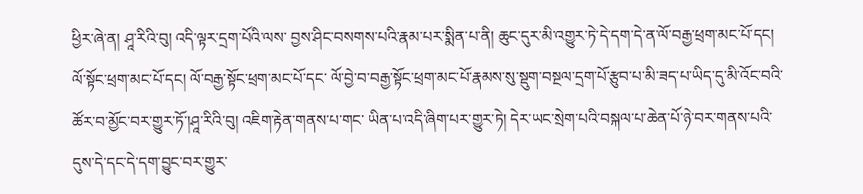ཕྱིར་ཞེ་ན། ཤཱ་རིའི་བུ། འདི་ལྟར་དྲག་པོའི་ལས་ བྱས་ཤིང་བསགས་པའི་རྣམ་པར་སྨིན་པ་ནི། ཆུང་དུར་མི་འགྱུར་ཏེ་དེ་དག་དེ་ན་ལོ་བརྒྱ་ཕྲག་མང་པོ་དང། ལོ་སྟོང་ཕྲག་མང་པོ་དང། ལོ་བརྒྱ་སྟོང་ཕྲག་མང་པོ་དང་ ལོ་བྱེ་བ་བརྒྱ་སྟོང་ཕྲག་མང་པོ་རྣམས་སུ་སྡུག་བསྔལ་དྲག་པོ་རྩུབ་པ་མི་ཟད་པ་ཡིད་དུ་མི་འོང་བའི་ཚོར་བ་མྱོང་བར་གྱུར་ཏོ་།ཤཱ་རིའི་བུ། འཇིག་རྟེན་གནས་པ་གང་ ཡིན་པ་འདི་ཞིག་པར་གྱུར་ཏེ། དེར་ཡང་སྲེག་པའི་བསྐལ་པ་ཆེན་པོ་ཉེ་བར་གནས་པའི་དུས་དེ་དང་དེ་དག་བྱུང་བར་གྱུར་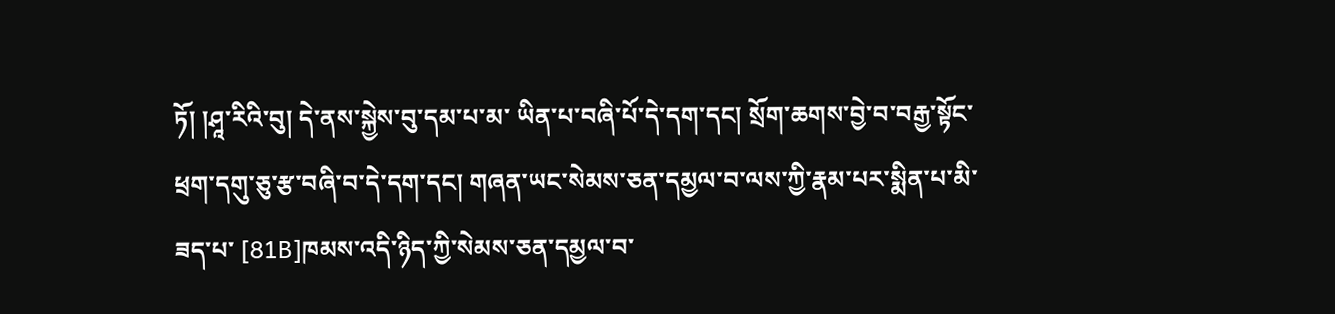ཏོ། །ཤཱ་རིའི་བུ། དེ་ནས་སྐྱེས་བུ་དམ་པ་མ་ ཡིན་པ་བཞི་པོ་དེ་དག་དང། སྲོག་ཆགས་བྱེ་བ་བརྒྱ་སྟོང་ཕྲག་དགུ་ཅུ་རྩ་བཞི་བ་དེ་དག་དང། གཞན་ཡང་སེམས་ཅན་དམྱལ་བ་ལས་ཀྱི་རྣམ་པར་སྨིན་པ་མི་ཟད་པ་ [81B]ཁམས་འདི་ཉིད་ཀྱི་སེམས་ཅན་དམྱལ་བ་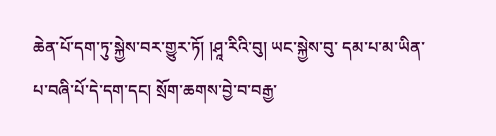ཆེན་པོ་དག་ཏུ་སྐྱེས་བར་གྱུར་ཏོ། །ཤཱ་རིའི་བུ། ཡང་སྐྱེས་བུ་ དམ་པ་མ་ཡིན་པ་བཞི་པོ་དེ་དག་དང། སྲོག་ཆགས་བྱེ་བ་བརྒྱ་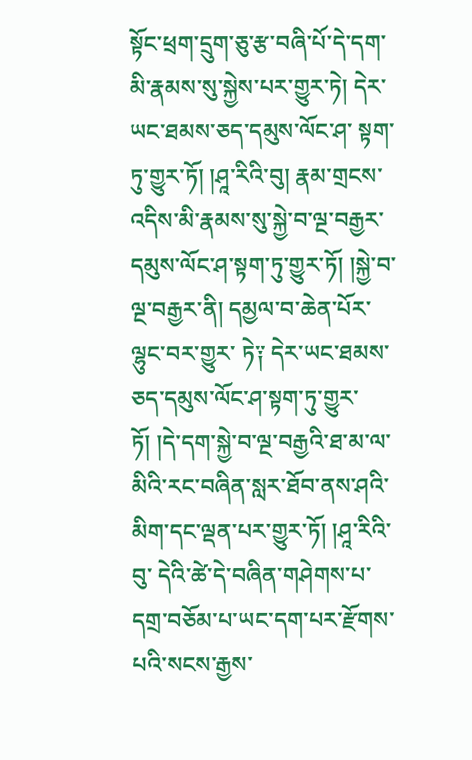སྟོང་ཕྲག་དྲུག་ཅུ་རྩ་བཞི་པོ་དེ་དག་མི་རྣམས་སུ་སྐྱེས་པར་གྱུར་ཏེ། དེར་ཡང་ཐམས་ཅད་དམུས་ལོང་ཤ་ སྟག་ཏུ་གྱུར་ཏོ། །ཤཱ་རིའི་བུ། རྣམ་གྲངས་འདིས་མི་རྣམས་སུ་སྐྱེ་བ་ལྔ་བརྒྱར་དམུས་ལོང་ཤ་སྟག་ཏུ་གྱུར་ཏོ། །སྐྱེ་བ་ལྔ་བརྒྱར་ནི། དམྱལ་བ་ཆེན་པོར་ལྷུང་བར་གྱུར་ ཏེ༑ དེར་ཡང་ཐམས་ཅད་དམུས་ལོང་ཤ་སྟག་ཏུ་གྱུར་ཏོ། །དེ་དག་སྐྱེ་བ་ལྔ་བརྒྱའི་ཐ་མ་ལ་མིའི་རང་བཞིན་སླར་ཐོབ་ནས་ཤའི་མིག་དང་ལྡན་པར་གྱུར་ཏོ། །ཤཱ་རིའི་བུ་ དེའི་ཚེ་དེ་བཞིན་གཤེགས་པ་དགྲ་བཅོམ་པ་ཡང་དག་པར་རྫོགས་པའི་སངས་རྒྱས་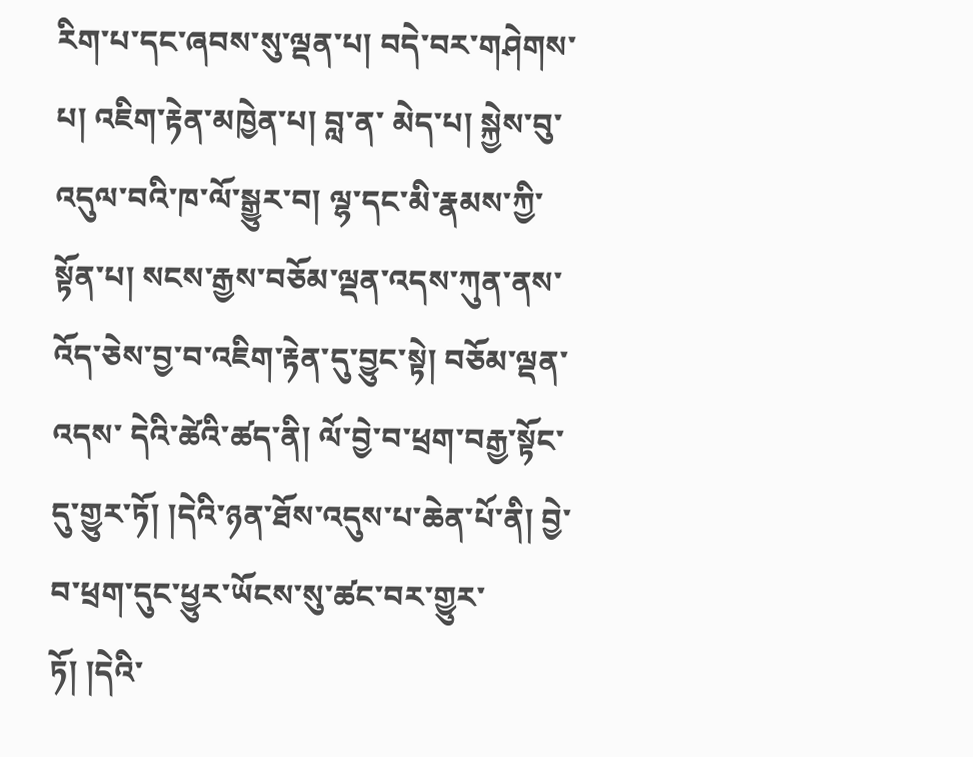རིག་པ་དང་ཞབས་སུ་ལྡན་པ། བདེ་བར་གཤེགས་པ། འཇིག་རྟེན་མཁྱེན་པ། བླ་ན་ མེད་པ། སྐྱེས་བུ་འདུལ་བའི་ཁ་ལོ་སྒྱུར་བ། ལྷ་དང་མི་རྣམས་ཀྱི་སྟོན་པ། སངས་རྒྱས་བཅོམ་ལྡན་འདས་ཀུན་ནས་འོད་ཅེས་བྱ་བ་འཇིག་རྟེན་དུ་བྱུང་སྟེ། བཅོམ་ལྡན་འདས་ དེའི་ཚེའི་ཚད་ནི། ལོ་བྱེ་བ་ཕྲག་བརྒྱ་སྟོང་དུ་གྱུར་ཏོ། །དེའི་ཉན་ཐོས་འདུས་པ་ཆེན་པོ་ནི། བྱེ་བ་ཕྲག་དུང་ཕྱུར་ཡོངས་སུ་ཚང་བར་གྱུར་ཏོ། །དེའི་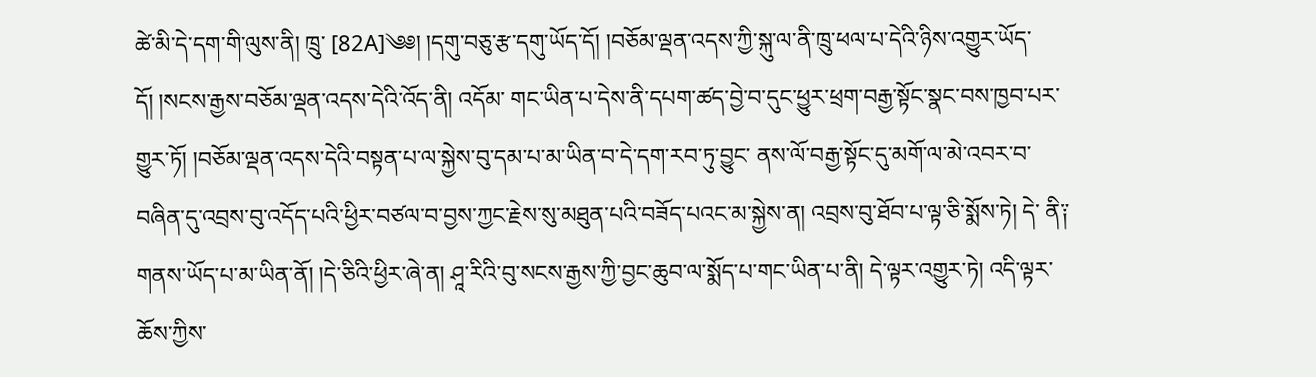ཚེ་མི་དེ་དག་གི་ལུས་ནི། ཁྲུ་ [82A]༄༅། །དགུ་བཅུ་རྩ་དགུ་ཡོད་དོ། །བཅོམ་ལྡན་འདས་ཀྱི་སྐུ་ལ་ནི་ཁྲུ་ཕལ་པ་དེའི་ཉིས་འགྱུར་ཡོད་དོ། །སངས་རྒྱས་བཅོམ་ལྡན་འདས་དེའི་འོད་ནི། འདོམ་ གང་ཡིན་པ་དེས་ནི་དཔག་ཚད་བྱེ་བ་དུང་ཕྱུར་ཕྲག་བརྒྱ་སྟོང་སྣང་བས་ཁྱབ་པར་གྱུར་ཏོ། །བཅོམ་ལྡན་འདས་དེའི་བསྟན་པ་ལ་སྐྱེས་བུ་དམ་པ་མ་ཡིན་བ་དེ་དག་རབ་ཏུ་བྱུང་ ནས་ལོ་བརྒྱ་སྟོང་དུ་མགོ་ལ་མེ་འབར་བ་བཞིན་དུ་འབྲས་བུ་འདོད་པའི་ཕྱིར་བཙལ་བ་བྱས་ཀྱང་རྗེས་སུ་མཐུན་པའི་བཟོད་པའང་མ་སྐྱེས་ན། འབྲས་བུ་ཐོབ་པ་ལྟ་ཅི་སྨོས་ཏེ། དེ་ ནི༑ གནས་ཡོད་པ་མ་ཡིན་ནོ། །དེ་ཅིའི་ཕྱིར་ཞེ་ན། ཤཱ་རིའི་བུ་སངས་རྒྱས་ཀྱི་བྱང་ཆུབ་ལ་སྨོད་པ་གང་ཡིན་པ་ནི། དེ་ལྟར་འགྱུར་ཏེ། འདི་ལྟར་ཆོས་ཀྱིས་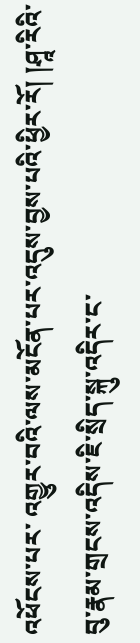འཕོངས་པར་ འགྱུར་བའི་ལས་མངོན་པར་འདུས་བྱས་པའི་ཕྱིར་རོ། །ཤཱ་རིའི་བུ་རྣམ་གྲངས་འདིས་ཇི་སྲིད་སྐུ་འདིར་ང་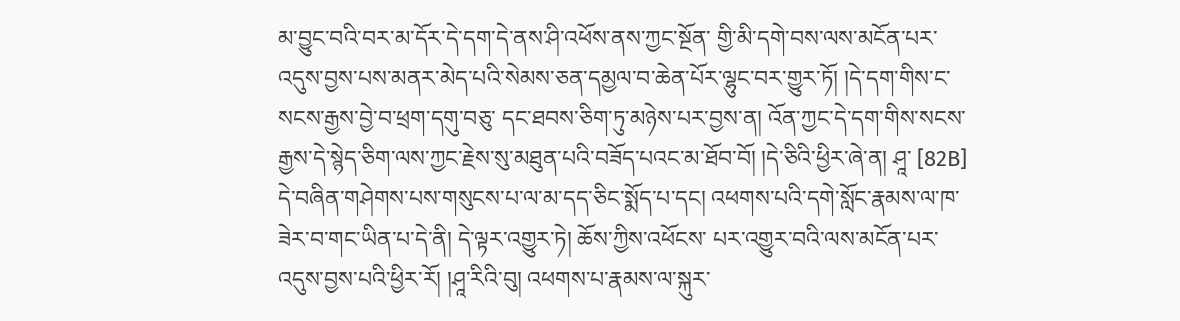མ་བྱུང་བའི་བར་མ་དོར་དེ་དག་དེ་ནས་ཤི་འཕོས་ནས་ཀྱང་སྔོན་ གྱི་མི་དགེ་བས་ལས་མངོན་པར་འདུས་བྱས་པས་མནར་མེད་པའི་སེམས་ཅན་དམྱལ་བ་ཆེན་པོར་ལྷུང་བར་གྱུར་ཏོ། །དེ་དག་གིས་ང་སངས་རྒྱས་བྱེ་བ་ཕྲག་དགུ་བཅུ་ དང་ཐབས་ཅིག་ཏུ་མཉེས་པར་བྱས་ན། འོན་ཀྱང་དེ་དག་གིས་སངས་རྒྱས་དེ་སྙེད་ཅིག་ལས་ཀྱང་རྗེས་སུ་མཐུན་པའི་བཟོད་པའང་མ་ཐོབ་བོ། །དེ་ཅིའི་ཕྱིར་ཞེ་ན། ཤཱ་ [82B] དེ་བཞིན་གཤེགས་པས་གསུངས་པ་ལ་མ་དད་ཅིང་སྨོད་པ་དང། འཕགས་པའི་དགེ་སློང་རྣམས་ལ་ཁ་ཟེར་བ་གང་ཡིན་པ་དེ་ནི། དེ་ལྟར་འགྱུར་ཏེ། ཆོས་ཀྱིས་འཕོངས་ པར་འགྱུར་བའི་ལས་མངོན་པར་འདུས་བྱས་པའི་ཕྱིར་རོ། །ཤཱ་རིའི་བུ། འཕགས་པ་རྣམས་ལ་སྐུར་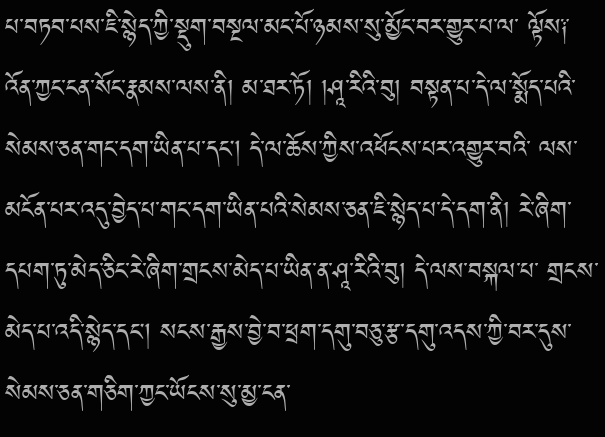པ་བཏབ་པས་ཇི་སྙེད་ཀྱི་སྡུག་བསྔལ་མང་པོ་ཉམས་སུ་མྱོང་བར་གྱུར་པ་ལ་ ལྟོས༑ འོན་ཀྱང་ངན་སོང་རྣམས་ལས་ནི། མ་ཐར་ཏོ། །ཤཱ་རིའི་བུ། བསྟན་པ་དེ་ལ་སྨོད་པའི་སེམས་ཅན་གང་དག་ཡིན་པ་དང། དེ་ལ་ཆོས་ཀྱིས་འཕོངས་པར་འགྱུར་བའི་ ལས་མངོན་པར་འདུ་བྱེད་པ་གང་དག་ཡིན་པའི་སེམས་ཅན་ཇི་སྙེད་པ་དེ་དག་ནི། རེ་ཞིག་དཔག་ཏུ་མེད་ཅིང་རེ་ཞིག་གྲངས་མེད་པ་ཡིན་ན་ཤཱ་རིའི་བུ། དེ་ལས་བསྐལ་པ་ གྲངས་མེད་པ་འདི་སྙེད་དང། སངས་རྒྱས་བྱེ་བ་ཕྲག་དགུ་བཅུ་རྩ་དགུ་འདས་ཀྱི་བར་དུས་སེམས་ཅན་གཅིག་ཀྱང་ཡོངས་སུ་མྱ་ངན་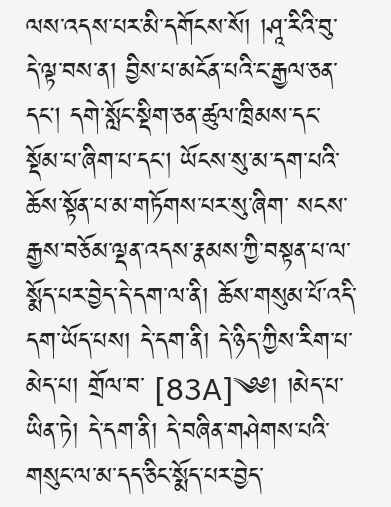ལས་འདས་པར་མི་དགོངས་སོ། །ཤཱ་རིའི་བུ་ དེ་ལྟ་བས་ན། བྱིས་པ་མངོན་པའི་ང་རྒྱལ་ཅན་དང། དགེ་སློང་སྡིག་ཅན་ཚུལ་ཁྲིམས་དང་སྡོམ་པ་ཞིག་པ་དང། ཡོངས་སུ་མ་དག་པའི་ཆོས་སྟོན་པ་མ་གཏོགས་པར་སུ་ཞིག་ སངས་རྒྱས་བཅོམ་ལྡན་འདས་རྣམས་ཀྱི་བསྟན་པ་ལ་སྨོད་པར་བྱེད་དེ་དག་ལ་ནི། ཆོས་གསུམ་པོ་འདི་དག་ཡོད་པས། དེ་དག་ནི། དེ་ཉིད་ཀྱིས་རིག་པ་མེད་པ། གྲོལ་བ་ [83A]༄༅། །མེད་པ་ཡིན་ཏེ། དེ་དག་ནི། དེ་བཞིན་གཤེགས་པའི་གསུང་ལ་མ་དད་ཅིང་སྨོད་པར་བྱེད་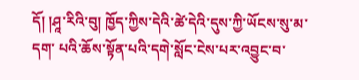དོ། །ཤཱ་རིའི་བུ། ཁྱོད་ཀྱིས་དེའི་ཚེ་དེའི་དུས་ཀྱི་ཡོངས་སུ་མ་དག་ པའི་ཆོས་སྟོན་པའི་དགེ་སློང་ངེས་པར་འབྱུང་བ་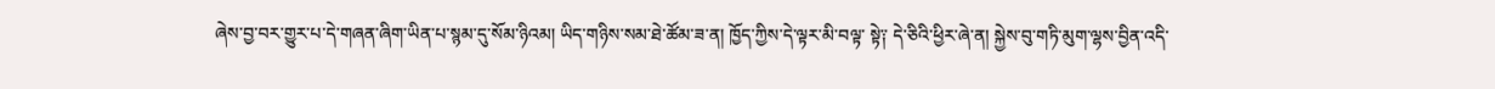ཞེས་བྱ་བར་གྱུར་པ་དེ་གཞན་ཞིག་ཡིན་པ་སྙམ་དུ་སོམ་ཉིའམ། ཡིད་གཉིས་སམ་ཐེ་ཚོམ་ཟ་ན། ཁྱོད་ཀྱིས་དེ་ལྟར་མི་བལྟ་ སྟེ༑ དེ་ཅིའི་ཕྱིར་ཞེ་ན། སྐྱེས་བུ་གཏི་མུག་ལྷས་བྱིན་འདི་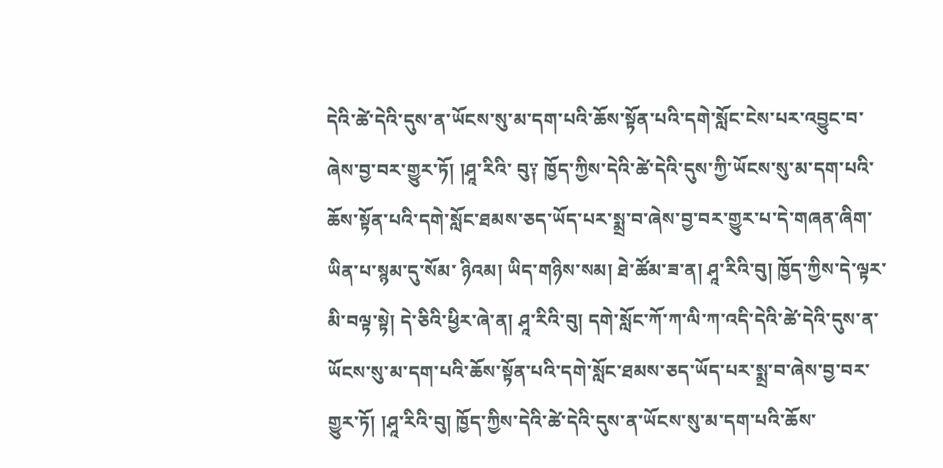དེའི་ཚེ་དེའི་དུས་ན་ཡོངས་སུ་མ་དག་པའི་ཆོས་སྟོན་པའི་དགེ་སློང་ངེས་པར་འབྱུང་བ་ཞེས་བྱ་བར་གྱུར་ཏོ། །ཤཱ་རིའི་ བུ༑ ཁྱོད་ཀྱིས་དེའི་ཚེ་དེའི་དུས་ཀྱི་ཡོངས་སུ་མ་དག་པའི་ཆོས་སྟོན་པའི་དགེ་སློང་ཐམས་ཅད་ཡོད་པར་སྨྲ་བ་ཞེས་བྱ་བར་གྱུར་པ་དེ་གཞན་ཞིག་ཡིན་པ་སྙམ་དུ་སོམ་ ཉིའམ། ཡིད་གཉིས་སམ། ཐེ་ཚོམ་ཟ་ན། ཤཱ་རིའི་བུ། ཁྱོད་ཀྱིས་དེ་ལྟར་མི་བལྟ་སྟེ། དེ་ཅིའི་ཕྱིར་ཞེ་ན། ཤཱ་རིའི་བུ། དགེ་སློང་ཀོ་ཀ་ལི་ཀ་འདི་དེའི་ཚེ་དེའི་དུས་ན་ ཡོངས་སུ་མ་དག་པའི་ཆོས་སྟོན་པའི་དགེ་སློང་ཐམས་ཅད་ཡོད་པར་སྨྲ་བ་ཞེས་བྱ་བར་གྱུར་ཏོ། །ཤཱ་རིའི་བུ། ཁྱོད་ཀྱིས་དེའི་ཚེ་དེའི་དུས་ན་ཡོངས་སུ་མ་དག་པའི་ཆོས་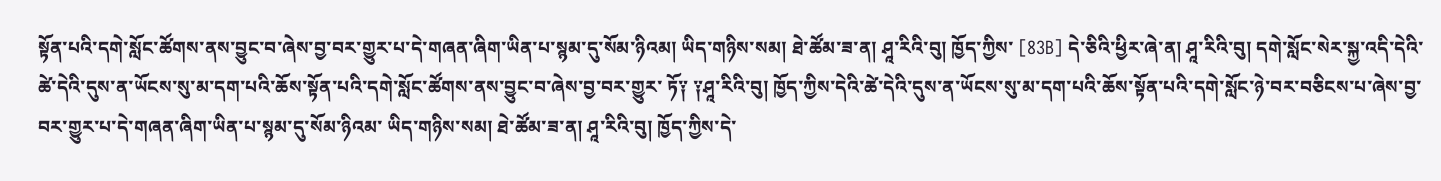སྟོན་པའི་དགེ་སློང་ཚོགས་ནས་བྱུང་བ་ཞེས་བྱ་བར་གྱུར་པ་དེ་གཞན་ཞིག་ཡིན་པ་སྙམ་དུ་སོམ་ཉིའམ། ཡིད་གཉིས་སམ། ཐེ་ཚོམ་ཟ་ན། ཤཱ་རིའི་བུ། ཁྱོད་ཀྱིས་ [83B] དེ་ཅིའི་ཕྱིར་ཞེ་ན། ཤཱ་རིའི་བུ། དགེ་སློང་སེར་སྐྱ་འདི་དེའི་ཚེ་དེའི་དུས་ན་ཡོངས་སུ་མ་དག་པའི་ཆོས་སྟོན་པའི་དགེ་སློང་ཚོགས་ནས་བྱུང་བ་ཞེས་བྱ་བར་གྱུར་ ཏོ༑ ༑ཤཱ་རིའི་བུ། ཁྱོད་ཀྱིས་དེའི་ཚེ་དེའི་དུས་ན་ཡོངས་སུ་མ་དག་པའི་ཆོས་སྟོན་པའི་དགེ་སློང་ཉེ་བར་བཅིངས་པ་ཞེས་བྱ་བར་གྱུར་པ་དེ་གཞན་ཞིག་ཡིན་པ་སྙམ་དུ་སོམ་ཉིའམ་ ཡིད་གཉིས་སམ། ཐེ་ཚོམ་ཟ་ན། ཤཱ་རིའི་བུ། ཁྱོད་ཀྱིས་དེ་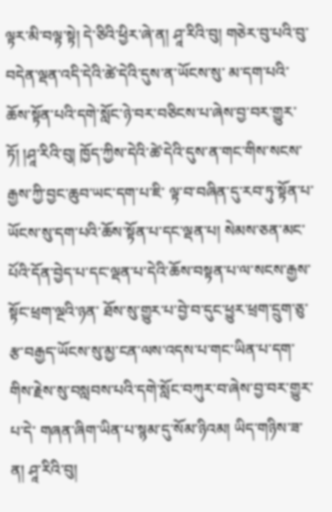ལྟར་མི་བལྟ་སྟེ། དེ་ཅིའི་ཕྱིར་ཞེ་ན། ཤཱ་རིའི་བུ། གཅེར་བུ་པའི་བུ་བདེན་ལྡན་འདི་དེའི་ཚེ་དེའི་དུས་ན་ཡོངས་སུ་ མ་དག་པའི་ཆོས་སྟོན་པའི་དགེ་སློང་ཉེ་བར་བཅིངས་པ་ཞེས་བྱ་བར་གྱུར་ཏོ། །ཤཱ་རིའི་བུ། ཁྱོད་ཀྱིས་དེའི་ཚེ་དེའི་དུས་ན་གང་གིས་སངས་རྒྱས་ཀྱི་བྱང་ཆུབ་ཡང་དག་པ་ཇི་ ལྟ་བ་བཞིན་དུ་རབ་ཏུ་སྟོན་པ་ཡོངས་སུ་དག་པའི་ཆོས་སྟོན་པ་དང་ལྡན་པ། སེམས་ཅན་མང་པོའི་དོན་བྱེད་པ་དང་ལྡན་པ་དེའི་ཆོས་བསྟན་པ་ལ་སངས་རྒྱས་སྟོང་ཕྲག་ལྔའི་ཉན་ ཐོས་སུ་གྱུར་པ་བྱེ་བ་དུང་ཕྱུར་ཕྲག་དྲུག་ཅུ་རྩ་བརྒྱད་ཡོངས་སུ་མྱ་ངན་ལས་འདས་པ་གང་ཡིན་པ་དག་གིས་རྗེས་སུ་བསླབས་པའི་དགེ་སློང་བཀུར་བ་ཞེས་བྱ་བར་གྱུར་པ་དེ་ གཞན་ཞིག་ཡིན་པ་སྙམ་དུ་སོམ་ཉིའམ། ཡིད་གཉིས་ཟ་ན། ཤཱ་རིའི་བུ།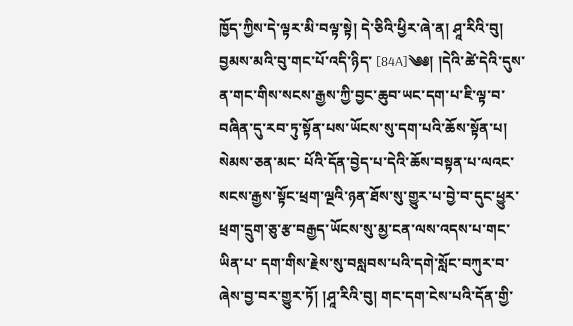ཁྱོད་ཀྱིས་དེ་ལྟར་མི་བལྟ་སྟེ། དེ་ཅིའི་ཕྱིར་ཞེ་ན། ཤཱ་རིའི་བུ། བྱམས་མའི་བུ་གང་པོ་འདི་ཉིད་ [84A]༄༅། །དེའི་ཚེ་དེའི་དུས་ན་གང་གིས་སངས་རྒྱས་ཀྱི་བྱང་ཆུབ་ཡང་དག་པ་ཇི་ལྟ་བ་བཞིན་དུ་རབ་ཏུ་སྟོན་པས་ཡོངས་སུ་དག་པའི་ཆོས་སྟོན་པ། སེམས་ཅན་མང་ པོའི་དོན་བྱེད་པ་དེའི་ཆོས་བསྟན་པ་ལའང་སངས་རྒྱས་སྟོང་ཕྲག་ལྔའི་ཉན་ཐོས་སུ་གྱུར་པ་བྱེ་བ་དུང་ཕྱུར་ཕྲག་དྲུག་ཅུ་རྩ་བརྒྱད་ཡོངས་སུ་མྱ་ངན་ལས་འདས་པ་གང་ཡིན་པ་ དག་གིས་རྗེས་སུ་བསླབས་པའི་དགེ་སློང་བཀུར་བ་ཞེས་བྱ་བར་གྱུར་ཏོ། །ཤཱ་རིའི་བུ། གང་དག་ངེས་པའི་དོན་གྱི་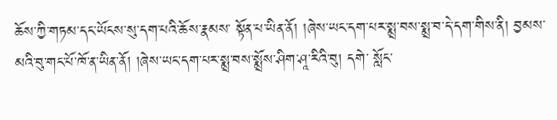ཆོས་ཀྱི་གཏམ་དང་ཡོངས་སུ་དག་པའི་ཆོས་རྣམས་ སྟོན་པ་ཡིན་ནོ། །ཞེས་ཡང་དག་པར་སྨྲ་བས་སྨྲ་བ་དེ་དག་གིས་ནི། བྱམས་མའི་བུ་གང་པོ་ཁོ་ན་ཡིན་ནོ། །ཞེས་ཡང་དག་པར་སྨྲ་བས་སྨྲོས་ཤིག་ཤཱ་རིའི་བུ། དགེ་ སློང་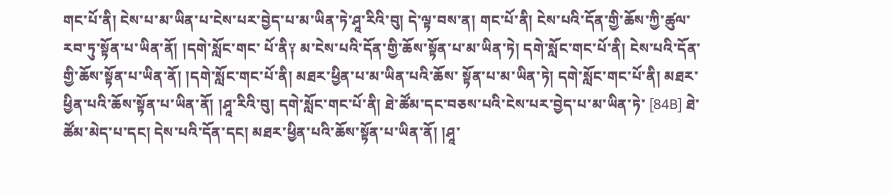གང་པོ་ནི། ངེས་པ་མ་ཡིན་པ་ངེས་པར་བྱེད་པ་མ་ཡིན་ཏེ་ཤཱ་རིའི་བུ། དེ་ལྟ་བས་ན། གང་པོ་ནི། ངེས་པའི་དོན་གྱི་ཆོས་ཀྱི་ཚུལ་རབ་ཏུ་སྟོན་པ་ཡིན་ནོ། །དགེ་སློང་གང་ པོ་ནི༑ མ་ངེས་པའི་དོན་གྱི་ཆོས་སྟོན་པ་མ་ཡིན་ཏེ། དགེ་སློང་གང་པོ་ནི། ངེས་པའི་དོན་གྱི་ཆོས་སྟོན་པ་ཡིན་ནོ། །དགེ་སློང་གང་པོ་ནི། མཐར་ཕྱིན་པ་མ་ཡིན་པའི་ཆོས་ སྟོན་པ་མ་ཡིན་ཏེ། དགེ་སློང་གང་པོ་ནི། མཐར་ཕྱིན་པའི་ཆོས་སྟོན་པ་ཡིན་ནོ། །ཤཱ་རིའི་བུ། དགེ་སློང་གང་པོ་ནི། ཐེ་ཚོམ་དང་བཅས་པའི་ངེས་པར་བྱེད་པ་མ་ཡིན་ཏེ་ [84B] ཐེ་ཚོམ་མེད་པ་དང། དེས་པའི་དོན་དང། མཐར་ཕྱིན་པའི་ཆོས་སྟོན་པ་ཡིན་ནོ། །ཤཱ་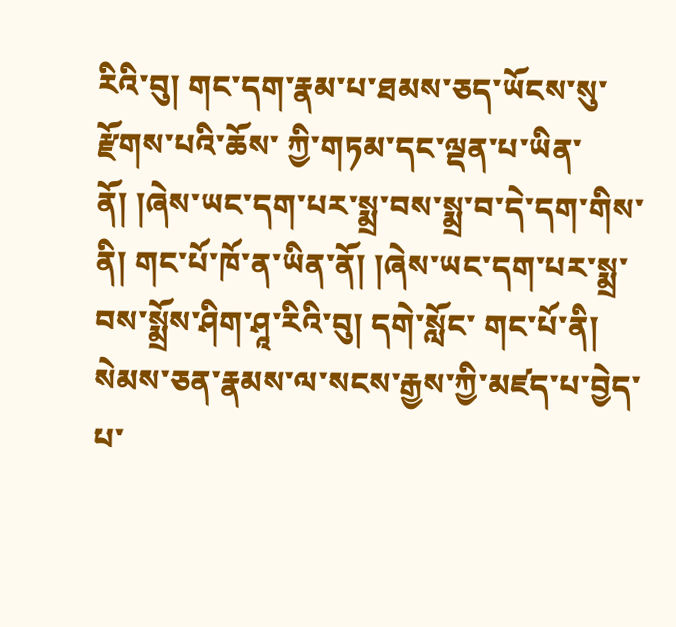རིའི་བུ། གང་དག་རྣམ་པ་ཐམས་ཅད་ཡོངས་སུ་རྫོགས་པའི་ཆོས་ ཀྱི་གཏམ་དང་ལྡན་པ་ཡིན་ནོ། །ཞེས་ཡང་དག་པར་སྨྲ་བས་སྨྲ་བ་དེ་དག་གིས་ནི། གང་པོ་ཁོ་ན་ཡིན་ནོ། །ཞེས་ཡང་དག་པར་སྨྲ་བས་སྨྲོས་ཤིག་ཤཱ་རིའི་བུ། དགེ་སློང་ གང་པོ་ནི། སེམས་ཅན་རྣམས་ལ་སངས་རྒྱས་ཀྱི་མཛད་པ་བྱེད་པ་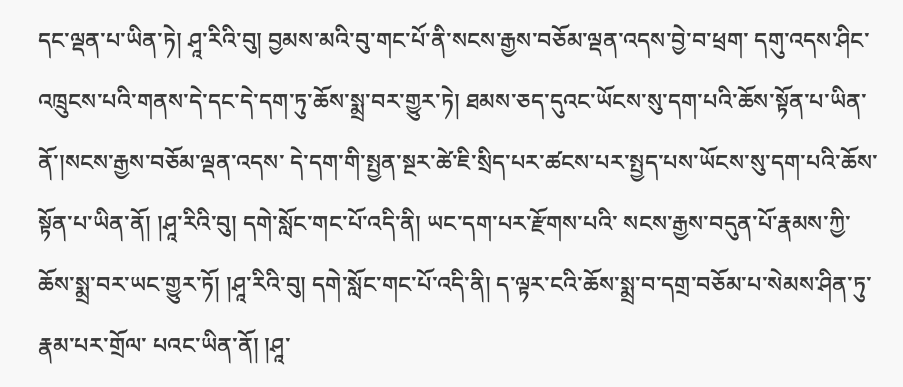དང་ལྡན་པ་ཡིན་ཏེ། ཤཱ་རིའི་བུ། བྱམས་མའི་བུ་གང་པོ་ནི་སངས་རྒྱས་བཅོམ་ལྡན་འདས་བྱེ་བ་ཕྲག་ དགུ་འདས་ཤིང་འཁྲུངས་པའི་གནས་དེ་དང་དེ་དག་ཏུ་ཆོས་སྨྲ་བར་གྱུར་ཏེ། ཐམས་ཅད་དུའང་ཡོངས་སུ་དག་པའི་ཆོས་སྟོན་པ་ཡིན་ནོ་།སངས་རྒྱས་བཅོམ་ལྡན་འདས་ དེ་དག་གི་སྤྱན་སྔར་ཚེ་ཇི་སྲིད་པར་ཚངས་པར་སྤྱད་པས་ཡོངས་སུ་དག་པའི་ཆོས་སྟོན་པ་ཡིན་ནོ། །ཤཱ་རིའི་བུ། དགེ་སློང་གང་པོ་འདི་ནི། ཡང་དག་པར་རྫོགས་པའི་ སངས་རྒྱས་བདུན་པོ་རྣམས་ཀྱི་ཆོས་སྨྲ་བར་ཡང་གྱུར་ཏོ། །ཤཱ་རིའི་བུ། དགེ་སློང་གང་པོ་འདི་ནི། ད་ལྟར་ངའི་ཆོས་སྨྲ་བ་དགྲ་བཅོམ་པ་སེམས་ཤིན་ཏུ་རྣམ་པར་གྲོལ་ པའང་ཡིན་ནོ། །ཤཱ་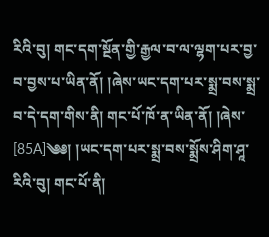རིའི་བུ། གང་དག་སྔོན་གྱི་རྒྱལ་བ་ལ་ལྷག་པར་བྱ་བ་བྱས་པ་ཡིན་ནོ། །ཞེས་ཡང་དག་པར་སྨྲ་བས་སྨྲ་བ་དེ་དག་གིས་ནི། གང་པོ་ཁོ་ན་ཡིན་ནོ། །ཞེས་ [85A]༄༅། །ཡང་དག་པར་སྨྲ་བས་སྨྲོས་ཤིག་ཤཱ་རིའི་བུ། གང་པོ་ནི།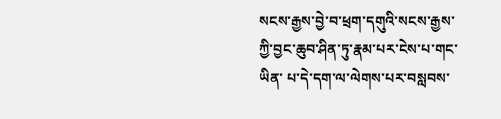སངས་རྒྱས་བྱེ་བ་ཕྲག་དགུའི་སངས་རྒྱས་ཀྱི་བྱང་ཆུབ་ཤིན་ཏུ་རྣམ་པར་ངེས་པ་གང་ཡིན་ པ་དེ་དག་ལ་ལེགས་པར་བསླབས་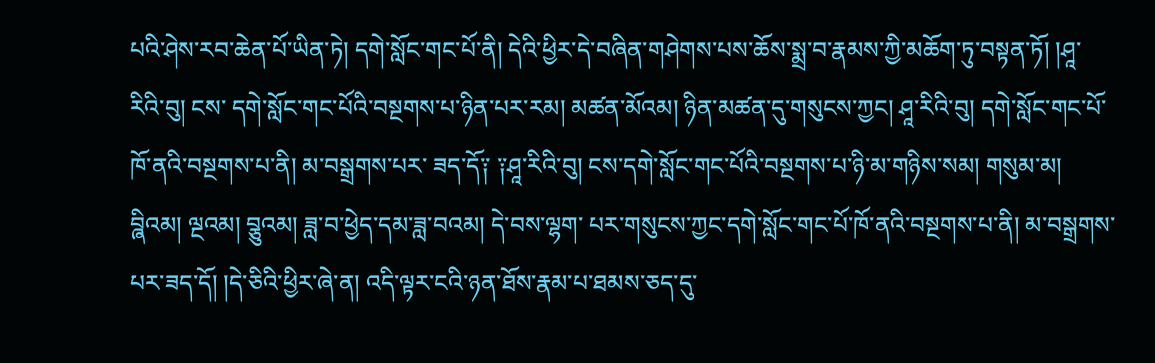པའི་ཤེས་རབ་ཆེན་པོ་ཡིན་ཏེ། དགེ་སློང་གང་པོ་ནི། དེའི་ཕྱིར་དེ་བཞིན་གཤེགས་པས་ཆོས་སྨྲ་བ་རྣམས་ཀྱི་མཆོག་ཏུ་བསྟན་ཏོ། །ཤཱ་རིའི་བུ། ངས་ དགེ་སློང་གང་པོའི་བསྔགས་པ་ཉིན་པར་རམ། མཚན་མོའམ། ཉིན་མཚན་དུ་གསུངས་ཀྱང། ཤཱ་རིའི་བུ། དགེ་སློང་གང་པོ་ཁོ་ནའི་བསྔགས་པ་ནི། མ་བསྒྲགས་པར་ ཟད་དོ༑ ༑ཤཱ་རིའི་བུ། ངས་དགེ་སློང་གང་པོའི་བསྔགས་པ་ཉི་མ་གཉིས་སམ། གསུམ་མ། བྮིའམ། ལྔའམ། བྕུའམ། ཟླ་བ་ཕྱེད་དམ་ཟླ་བའམ། དེ་བས་ལྷག་ པར་གསུངས་ཀྱང་དགེ་སློང་གང་པོ་ཁོ་ནའི་བསྔགས་པ་ནི། མ་བསྒྲགས་པར་ཟད་དོ། །དེ་ཅིའི་ཕྱིར་ཞེ་ན། འདི་ལྟར་ངའི་ཉན་ཐོས་རྣམ་པ་ཐམས་ཅད་དུ་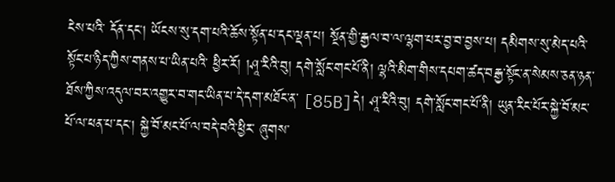ངེས་པའི་ དོན་དང། ཡོངས་སུ་དག་པའི་ཆོས་སྟོན་པ་དང་ལྡན་པ། སྔོན་གྱི་རྒྱལ་བ་ལ་ལྷག་པར་བྱ་བ་བྱས་པ། དམིགས་སུ་མེད་པའི་སྟོང་པ་ཉིད་ཀྱིས་གནས་པ་ཡིན་པའི་ ཕྱིར་རོ། །ཤཱ་རིའི་བུ། དགེ་སློང་གང་པོ་ནི། ལྷའི་མིག་གིས་དཔག་ཚད་བརྒྱ་སྟོང་ན་སེམས་ཅན་ཉན་ཐོས་ཀྱིས་འདུལ་བར་འགྱུར་བ་གང་ཡིན་པ་དེ་དག་མཐོང་ན་ [85B]དེ། ཤཱ་རིའི་བུ། དགེ་སློང་གང་པོ་ནི། ཡུན་རིང་པོར་སྐྱེ་བོ་མང་པོ་ལ་ཕན་པ་དང། སྐྱེ་བོ་མང་པོ་ལ་བདེ་བའི་ཕྱིར་ ཞུགས་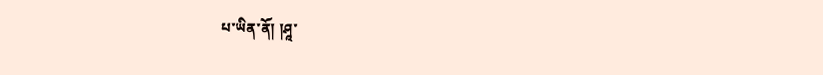པ་ཡིན་ནོ། །ཤཱ་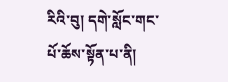རིའི་བུ། དགེ་སློང་གང་པོ་ཆོས་སྟོན་པ་ནི།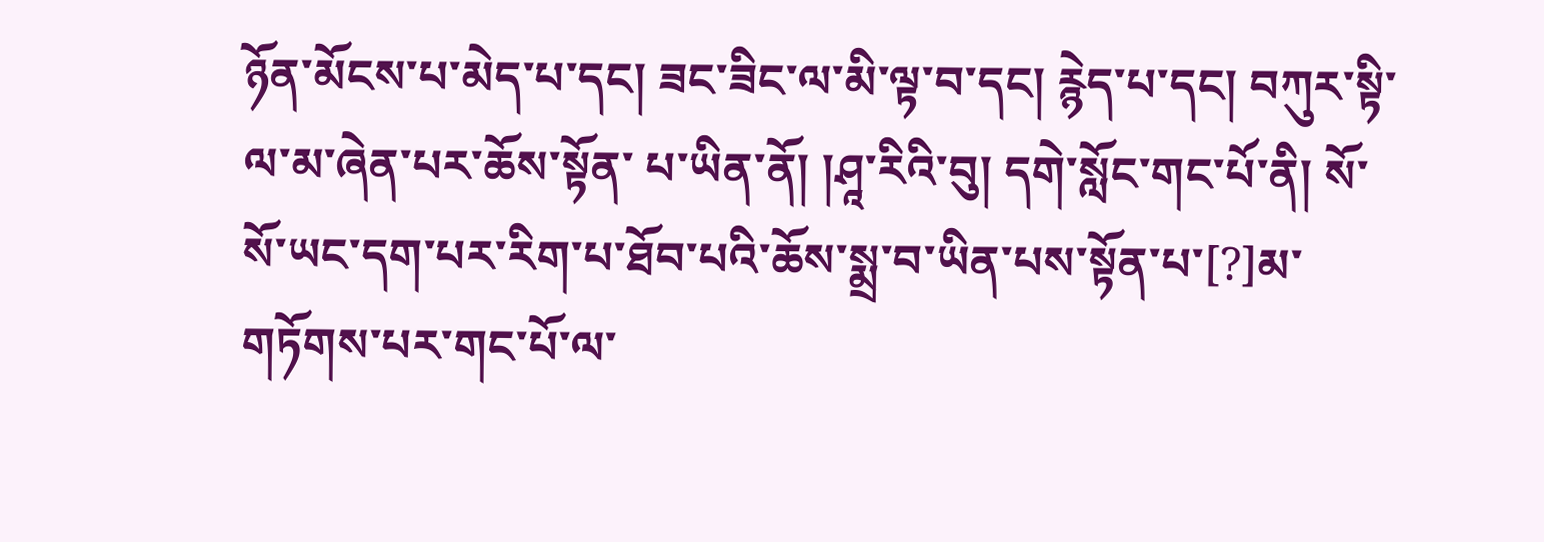ཉོན་མོངས་པ་མེད་པ་དང། ཟང་ཟིང་ལ་མི་ལྟ་བ་དང། རྙེད་པ་དང། བཀུར་སྟི་ལ་མ་ཞེན་པར་ཆོས་སྟོན་ པ་ཡིན་ནོ། །ཤཱ་རིའི་བུ། དགེ་སློང་གང་པོ་ནི། སོ་སོ་ཡང་དག་པར་རིག་པ་ཐོབ་པའི་ཆོས་སྨྲ་བ་ཡིན་པས་སྟོན་པ་[?]མ་གཏོགས་པར་གང་པོ་ལ་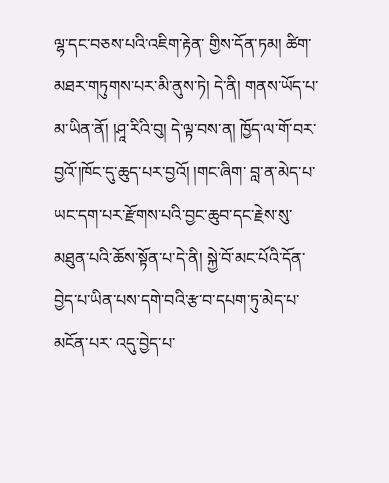ལྷ་དང་བཅས་པའི་འཇིག་རྟེན་ གྱིས་དོན་ཏམ། ཚིག་མཐར་གཏུགས་པར་མི་ནུས་ཏེ། དེ་ནི། གནས་ཡོད་པ་མ་ཡིན་ནོ། །ཤཱ་རིའི་བུ། དེ་ལྟ་བས་ན། ཁྱོད་ལ་གོ་བར་བྱའོ་།ཁོང་དུ་ཆུད་པར་བྱའོ། །གང་ཞིག་ བླ་ན་མེད་པ་ཡང་དག་པར་རྫོགས་པའི་བྱང་ཆུབ་དང་རྗེས་སུ་མཐུན་པའི་ཆོས་སྟོན་པ་དེ་ནི། སྐྱེ་བོ་མང་པོའི་དོན་བྱེད་པ་ཡིན་པས་དགེ་བའི་རྩ་བ་དཔག་ཏུ་མེད་པ་མངོན་པར་ འདུ་བྱེད་པ་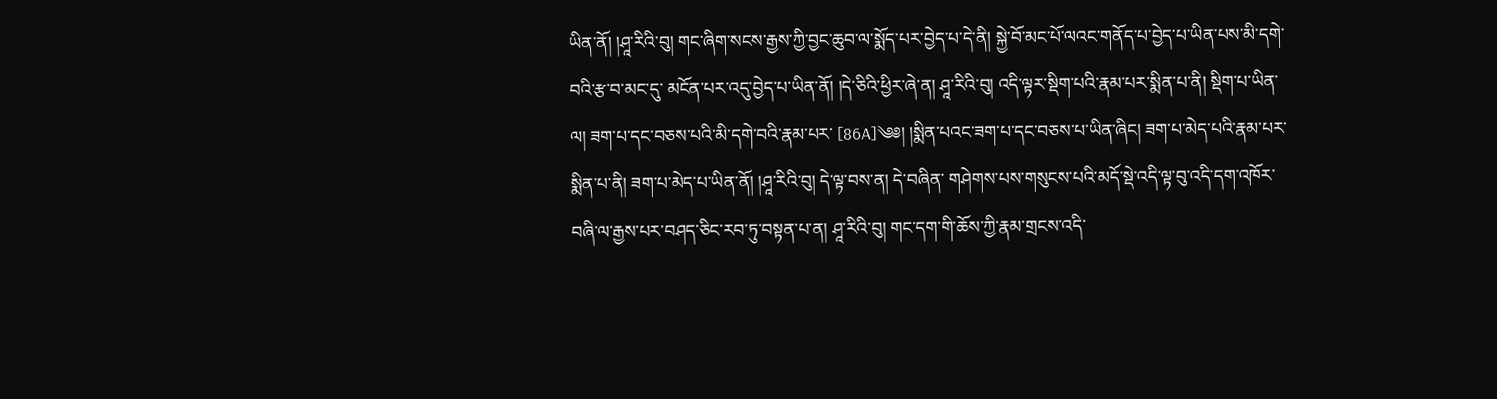ཡིན་ནོ། །ཤཱ་རིའི་བུ། གང་ཞིག་སངས་རྒྱས་ཀྱི་བྱང་ཆུབ་ལ་སྨོད་པར་བྱེད་པ་དེ་ནི། སྐྱེ་བོ་མང་པོ་ལའང་གནོད་པ་བྱེད་པ་ཡིན་པས་མི་དགེ་བའི་རྩ་བ་མང་དུ་ མངོན་པར་འདུ་བྱེད་པ་ཡིན་ནོ། །དེ་ཅིའི་ཕྱིར་ཞེ་ན། ཤཱ་རིའི་བུ། འདི་ལྟར་སྡིག་པའི་རྣམ་པར་སྨིན་པ་ནི། སྡིག་པ་ཡིན་ལ། ཟག་པ་དང་བཅས་པའི་མི་དགེ་བའི་རྣམ་པར་ [86A]༄༅། །སྨིན་པའང་ཟག་པ་དང་བཅས་པ་ཡིན་ཞིང། ཟག་པ་མེད་པའི་རྣམ་པར་སྨིན་པ་ནི། ཟག་པ་མེད་པ་ཡིན་ནོ། །ཤཱ་རིའི་བུ། དེ་ལྟ་བས་ན། དེ་བཞིན་ གཤེགས་པས་གསུངས་པའི་མདོ་སྡེ་འདི་ལྟ་བུ་འདི་དག་འཁོར་བཞི་ལ་རྒྱས་པར་བཤད་ཅིང་རབ་ཏུ་བསྟན་པ་ན། ཤཱ་རིའི་བུ། གང་དག་གི་ཆོས་ཀྱི་རྣམ་གྲངས་འདི་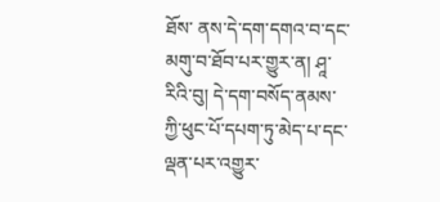ཐོས་ ནས་དེ་དག་དགའ་བ་དང་མགུ་བ་ཐོབ་པར་གྱུར་ན། ཤཱ་རིའི་བུ། དེ་དག་བསོད་ནམས་ཀྱི་ཕུང་པོ་དཔག་ཏུ་མེད་པ་དང་ལྡན་པར་འགྱུར་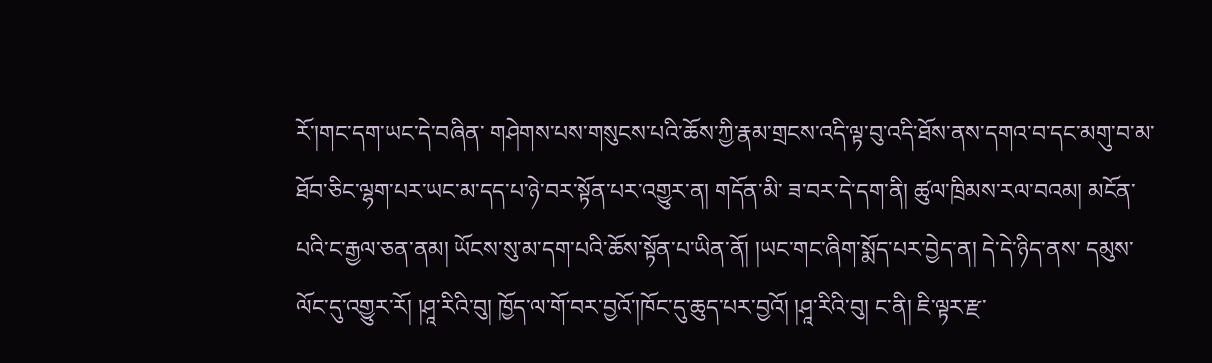རོ་།གང་དག་ཡང་དེ་བཞིན་ གཤེགས་པས་གསུངས་པའི་ཆོས་ཀྱི་རྣམ་གྲངས་འདི་ལྟ་བུ་འདི་ཐོས་ནས་དགའ་བ་དང་མགུ་བ་མ་ཐོབ་ཅིང་ལྷག་པར་ཡང་མ་དད་པ་ཉེ་བར་སྟོན་པར་འགྱུར་ན། གདོན་མི་ ཟ་བར་དེ་དག་ནི། ཚུལ་ཁྲིམས་རལ་བའམ། མངོན་པའི་ང་རྒྱལ་ཅན་ནམ། ཡོངས་སུ་མ་དག་པའི་ཆོས་སྟོན་པ་ཡིན་ནོ། །ཡང་གང་ཞིག་སྨོད་པར་བྱེད་ན། དེ་དེ་ཉིད་ནས་ དམུས་ལོང་དུ་འགྱུར་རོ། །ཤཱ་རིའི་བུ། ཁྱོད་ལ་གོ་བར་བྱའོ་།ཁོང་དུ་ཆུད་པར་བྱའོ། །ཤཱ་རིའི་བུ། ང་ནི། ཇི་ལྟར་རྫ་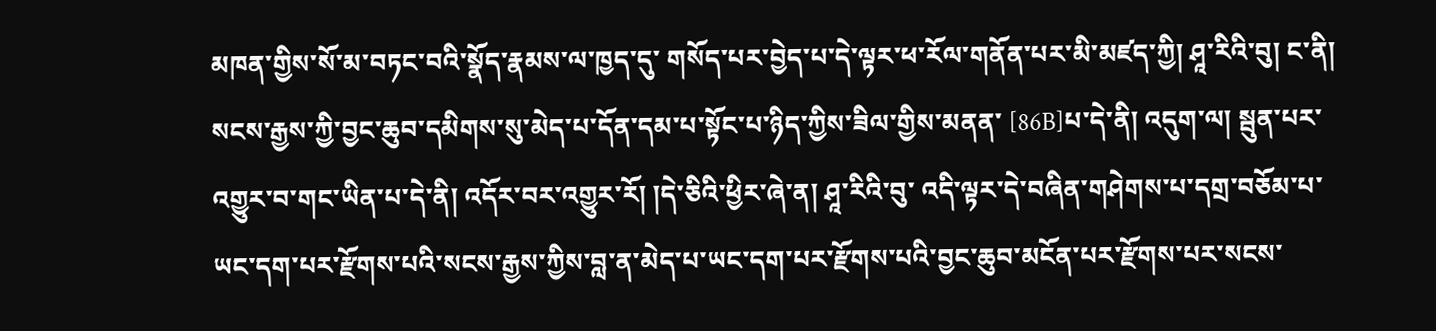མཁན་གྱིས་སོ་མ་བཏང་བའི་སྣོད་རྣམས་ལ་ཁྱད་དུ་ གསོད་པར་བྱེད་པ་དེ་ལྟར་ཕ་རོལ་གནོན་པར་མི་མཛད་ཀྱི། ཤཱ་རིའི་བུ། ང་ནི། སངས་རྒྱས་ཀྱི་བྱང་ཆུབ་དམིགས་སུ་མེད་པ་དོན་དམ་པ་སྟོང་པ་ཉིད་ཀྱིས་ཟིལ་གྱིས་མནན་ [86B]པ་དེ་ནི། འདུག་ལ། སྦུན་པར་འགྱུར་བ་གང་ཡིན་པ་དེ་ནི། འདོར་བར་འགྱུར་རོ། །དེ་ཅིའི་ཕྱིར་ཞེ་ན། ཤཱ་རིའི་བུ་ འདི་ལྟར་དེ་བཞིན་གཤེགས་པ་དགྲ་བཅོམ་པ་ཡང་དག་པར་རྫོགས་པའི་སངས་རྒྱས་ཀྱིས་བླ་ན་མེད་པ་ཡང་དག་པར་རྫོགས་པའི་བྱང་ཆུབ་མངོན་པར་རྫོགས་པར་སངས་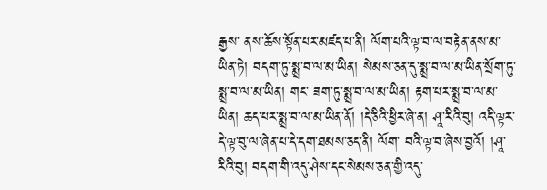རྒྱས་ ནས་ཆོས་སྟོན་པར་མཛད་པ་ནི། ལོག་པའི་ལྟ་བ་ལ་བརྟེན་ནས་མ་ཡིན་ཏེ། བདག་ཏུ་སྨྲ་བ་ལ་མ་ཡིན། སེམས་ཅན་དུ་སྨྲ་བ་ལ་མ་ཡིན་སྲོག་ཏུ་སྨྲ་བ་ལ་མ་ཡིན། གང་ ཟག་ཏུ་སྨྲ་བ་ལ་མ་ཡིན། རྟག་པར་སྨྲ་བ་ལ་མ་ཡིན། ཆད་པར་སྨྲ་བ་ལ་མ་ཡིན་ནོ། །དེ་ཅིའི་ཕྱིར་ཞེ་ན། ཤཱ་རིའི་བུ། འདི་ལྟར་དེ་ལྟ་བུ་ལ་ཞེན་པ་དེ་དག་ཐམས་ཅད་ནི། ལོག་ བའི་ལྟ་བ་ཞེས་བྱའོ། །ཤཱ་རིའི་བུ། བདག་གི་འདུ་ཤེས་དང་སེམས་ཅན་གྱི་འདུ་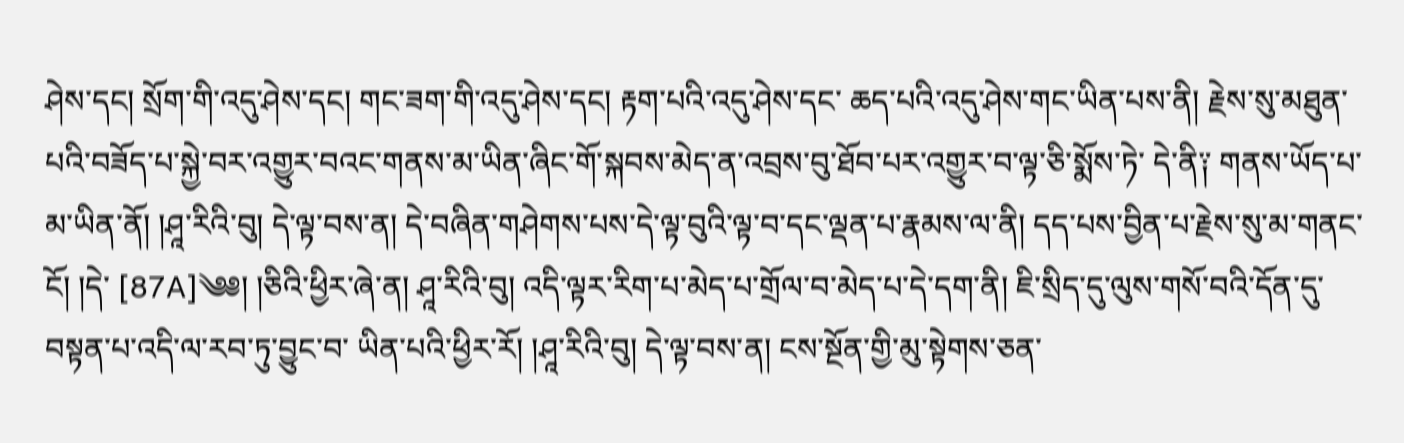ཤེས་དང། སྲོག་གི་འདུ་ཤེས་དང། གང་ཟག་གི་འདུ་ཤེས་དང། རྟག་པའི་འདུ་ཤེས་དང་ ཆད་པའི་འདུ་ཤེས་གང་ཡིན་པས་ནི། རྗེས་སུ་མཐུན་པའི་བཟོད་པ་སྐྱེ་བར་འགྱུར་བའང་གནས་མ་ཡིན་ཞིང་གོ་སྐབས་མེད་ན་འབྲས་བུ་ཐོབ་པར་འགྱུར་བ་ལྟ་ཅི་སྨོས་ཏེ་ དེ་ནི༑ གནས་ཡོད་པ་མ་ཡིན་ནོ། །ཤཱ་རིའི་བུ། དེ་ལྟ་བས་ན། དེ་བཞིན་གཤེགས་པས་དེ་ལྟ་བུའི་ལྟ་བ་དང་ལྡན་པ་རྣམས་ལ་ནི། དད་པས་བྱིན་པ་རྗེས་སུ་མ་གནང་ངོ། །དེ་ [87A]༄༅། །ཅིའི་ཕྱིར་ཞེ་ན། ཤཱ་རིའི་བུ། འདི་ལྟར་རིག་པ་མེད་པ་གྲོལ་བ་མེད་པ་དེ་དག་ནི། ཇི་སྲིད་དུ་ལུས་གསོ་བའི་དོན་དུ་བསྟན་པ་འདི་ལ་རབ་ཏུ་བྱུང་བ་ ཡིན་པའི་ཕྱིར་རོ། །ཤཱ་རིའི་བུ། དེ་ལྟ་བས་ན། ངས་སྔོན་གྱི་མུ་སྟེགས་ཅན་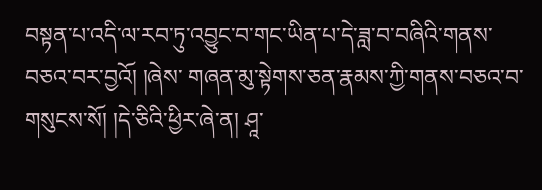བསྟན་པ་འདི་ལ་རབ་ཏུ་འབྱུང་བ་གང་ཡིན་པ་དེ་ཟླ་བ་བཞིའི་གནས་བཅའ་བར་བྱའོ། །ཞེས་ གཞན་མུ་སྟེགས་ཅན་རྣམས་ཀྱི་གནས་བཅའ་བ་གསུངས་སོ། །དེ་ཅིའི་ཕྱིར་ཞེ་ན། ཤཱ་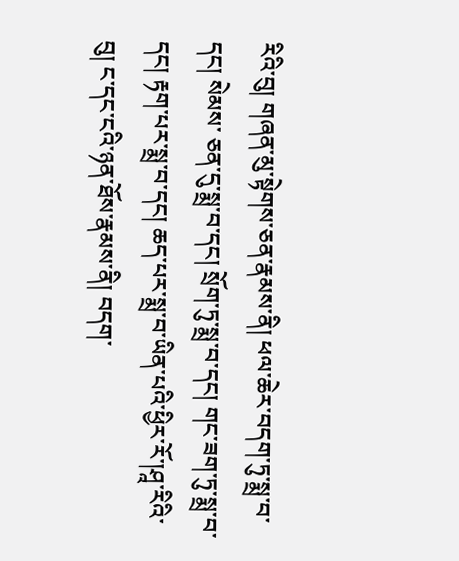རིའི་བུ། གཞན་མུ་སྟེགས་ཅན་རྣམས་ནི། ཕལ་ཆེར་བདག་ཏུ་སྨྲ་བ་དང། སེམས་ ཅན་དུ་སྨྲ་བ་དང། སྲོག་ཏུ་སྨྲ་བ་དང། གང་ཟག་ཏུ་སྨྲ་བ་དང། རྟག་པར་སྨྲ་བ་དང། ཆད་པར་སྨྲ་བ་ཡིན་པའི་ཕྱིར་རོ་།ཤཱ་རིའི་བུ། ང་དང་ངའི་ཉན་ཐོས་རྣམས་ནི། བདག་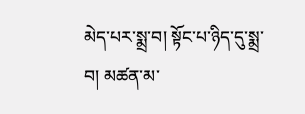མེད་པར་སྨྲ་བ། སྟོང་པ་ཉིད་དུ་སྨྲ་བ། མཚན་མ་